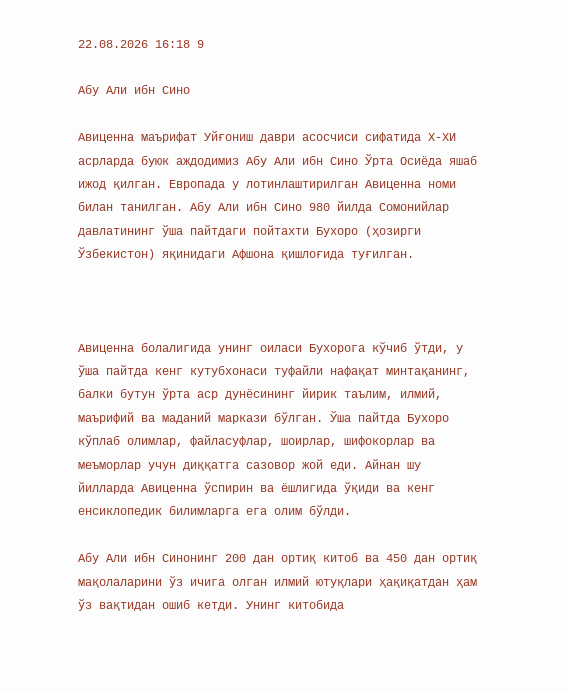22.08.2026 16:18 9

Абу Али ибн Сино

Авиценна маърифат Уйғониш даври асосчиси сифатида Х-ХИ асрларда буюк аждодимиз Абу Али ибн Сино Ўрта Осиёда яшаб ижод қилган. Европада у лотинлаштирилган Авиценна номи билан танилган. Абу Али ибн Сино 980 йилда Сомонийлар давлатининг ўша пайтдаги пойтахти Бухоро (ҳозирги Ўзбекистон) яқинидаги Афшона қишлоғида туғилган.



Авиценна болалигида унинг оиласи Бухорога кўчиб ўтди, у ўша пайтда кенг кутубхонаси туфайли нафақат минтақанинг, балки бутун ўрта аср дунёсининг йирик таълим, илмий, маърифий ва маданий маркази бўлган. Ўша пайтда Бухоро кўплаб олимлар, файласуфлар, шоирлар, шифокорлар ва меъморлар учун диққатга сазовор жой еди. Айнан шу йилларда Авиценна ўспирин ва ёшлигида ўқиди ва кенг енсиклопедик билимларга ега олим бўлди.

Абу Али ибн Синонинг 200 дан ортиқ китоб ва 450 дан ортиқ мақолаларини ўз ичига олган илмий ютуқлари ҳақиқатдан ҳам ўз вақтидан ошиб кетди. Унинг китобида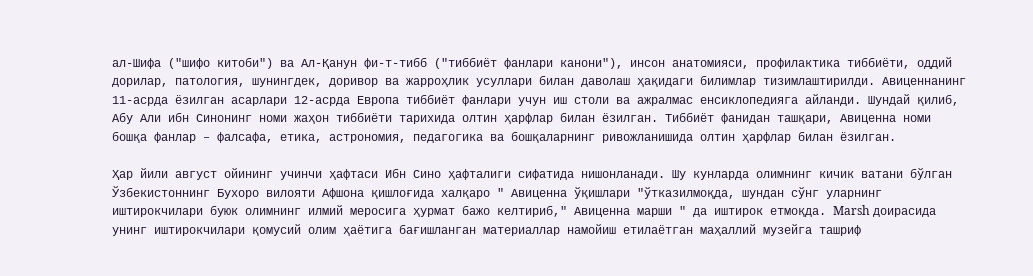ал-Шифа ("шифо китоби") ва Ал-Қанун фи-т-тибб ("тиббиёт фанлари канони"), инсон анатомияси, профилактика тиббиёти, оддий дорилар, патология, шунингдек, доривор ва жарроҳлик усуллари билан даволаш ҳақидаги билимлар тизимлаштирилди. Авиценнанинг 11-асрда ёзилган асарлари 12-асрда Европа тиббиёт фанлари учун иш столи ва ажралмас енсиклопедияга айланди. Шундай қилиб, Абу Али ибн Синонинг номи жаҳон тиббиёти тарихида олтин ҳарфлар билан ёзилган. Тиббиёт фанидан ташқари, Авиценна номи бошқа фанлар – фалсафа, етика, астрономия, педагогика ва бошқаларнинг ривожланишида олтин ҳарфлар билан ёзилган.

Ҳар йили август ойининг учинчи ҳафтаси Ибн Сино ҳафталиги сифатида нишонланади. Шу кунларда олимнинг кичик ватани бўлган Ўзбекистоннинг Бухоро вилояти Афшона қишлоғида халқаро " Авиценна ўқишлари "ўтказилмоқда, шундан сўнг уларнинг иштирокчилари буюк олимнинг илмий меросига ҳурмат бажо келтириб," Авиценна марши " да иштирок етмоқда. Marsh доирасида унинг иштирокчилари қомусий олим ҳаётига бағишланган материаллар намойиш етилаётган маҳаллий музейга ташриф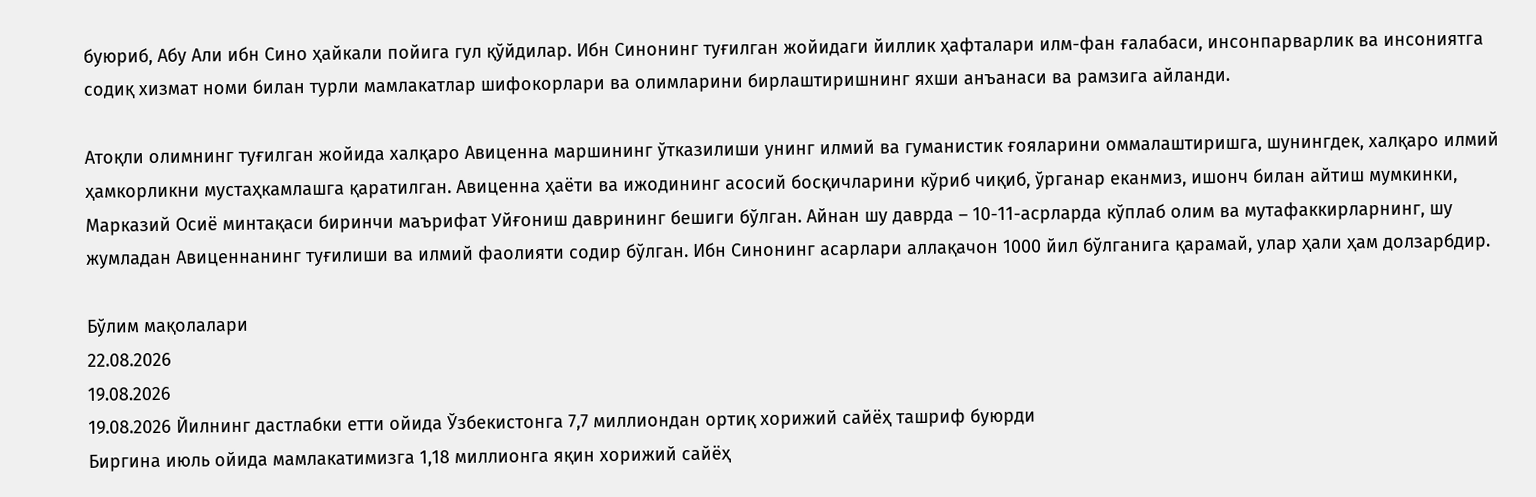буюриб, Абу Али ибн Сино ҳайкали пойига гул қўйдилар. Ибн Синонинг туғилган жойидаги йиллик ҳафталари илм-фан ғалабаси, инсонпарварлик ва инсониятга содиқ хизмат номи билан турли мамлакатлар шифокорлари ва олимларини бирлаштиришнинг яхши анъанаси ва рамзига айланди.

Атоқли олимнинг туғилган жойида халқаро Авиценна маршининг ўтказилиши унинг илмий ва гуманистик ғояларини оммалаштиришга, шунингдек, халқаро илмий ҳамкорликни мустаҳкамлашга қаратилган. Авиценна ҳаёти ва ижодининг асосий босқичларини кўриб чиқиб, ўрганар еканмиз, ишонч билан айтиш мумкинки, Марказий Осиё минтақаси биринчи маърифат Уйғониш даврининг бешиги бўлган. Айнан шу даврда – 10-11-асрларда кўплаб олим ва мутафаккирларнинг, шу жумладан Авиценнанинг туғилиши ва илмий фаолияти содир бўлган. Ибн Синонинг асарлари аллақачон 1000 йил бўлганига қарамай, улар ҳали ҳам долзарбдир.

Бўлим мақолалари
22.08.2026
19.08.2026
19.08.2026 Йилнинг дастлабки етти ойида Ўзбекистонга 7,7 миллиондан ортиқ хорижий сайёҳ ташриф буюрди
Биргина июль ойида мамлакатимизга 1,18 миллионга яқин хорижий сайёҳ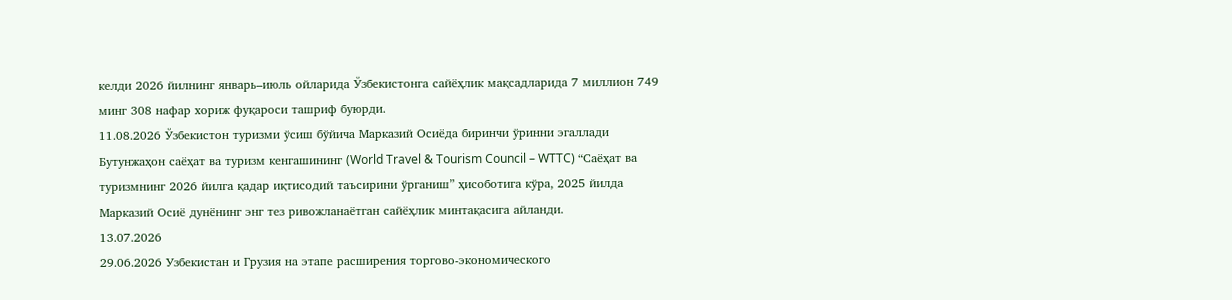келди 2026 йилнинг январь–июль ойларида Ўзбекистонга сайёҳлик мақсадларида 7 миллион 749 минг 308 нафар хориж фуқароси ташриф буюрди.
11.08.2026 Ўзбекистон туризми ўсиш бўйича Марказий Осиёда биринчи ўринни эгаллади
Бутунжаҳон саёҳат ва туризм кенгашининг (World Travel & Tourism Council – WTTC) “Саёҳат ва туризмнинг 2026 йилга қадар иқтисодий таъсирини ўрганиш” ҳисоботига кўра, 2025 йилда Марказий Осиё дунёнинг энг тез ривожланаётган сайёҳлик минтақасига айланди.
13.07.2026
29.06.2026 Узбекистан и Грузия на этапе расширения торгово-экономического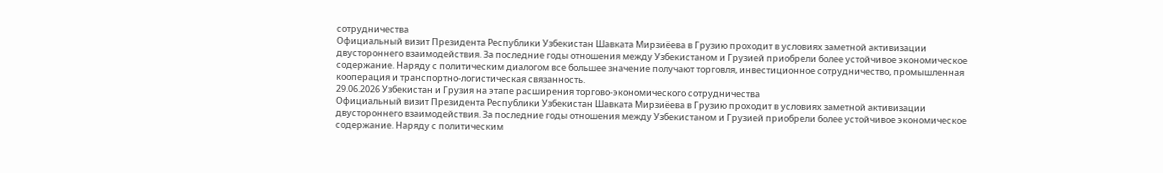сотрудничества
Официальный визит Президента Республики Узбекистан Шавката Мирзиёева в Грузию проходит в условиях заметной активизации двустороннего взаимодействия. За последние годы отношения между Узбекистаном и Грузией приобрели более устойчивое экономическое содержание. Наряду с политическим диалогом все большее значение получают торговля, инвестиционное сотрудничество, промышленная кооперация и транспортно-логистическая связанность.
29.06.2026 Узбекистан и Грузия на этапе расширения торгово-экономического сотрудничества
Официальный визит Президента Республики Узбекистан Шавката Мирзиёева в Грузию проходит в условиях заметной активизации двустороннего взаимодействия. За последние годы отношения между Узбекистаном и Грузией приобрели более устойчивое экономическое содержание. Наряду с политическим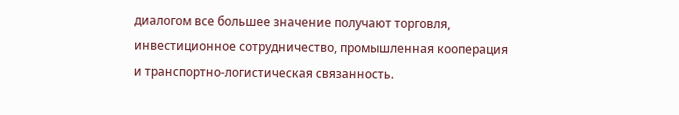диалогом все большее значение получают торговля, инвестиционное сотрудничество, промышленная кооперация и транспортно-логистическая связанность.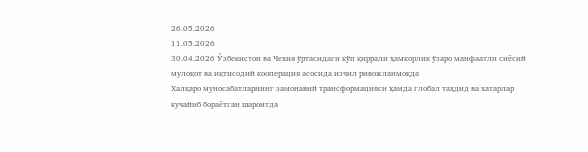26.05.2026
11.05.2026
30.04.2026 Ўзбекистон ва Чехия ўртасидаги кўп қиррали ҳамкорлик ўзаро манфаатли сиёсий мулоқот ва иқтисодий кооперация асосида изчил ривожланмоқда
Халқаро муносабатларнинг замонавий трансформацияси ҳамда глобал таҳдид ва хатарлар кучайиб бораётган шароитда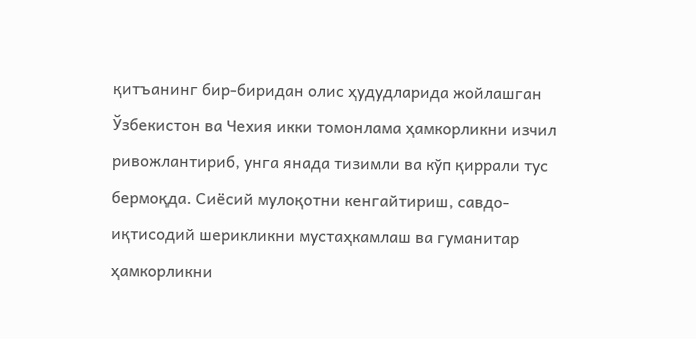қитъанинг бир-биридан олис ҳудудларида жойлашган Ўзбекистон ва Чехия икки томонлама ҳамкорликни изчил ривожлантириб, унга янада тизимли ва кўп қиррали тус бермоқда. Сиёсий мулоқотни кенгайтириш, савдо-иқтисодий шерикликни мустаҳкамлаш ва гуманитар ҳамкорликни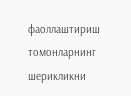фаоллаштириш томонларнинг шерикликни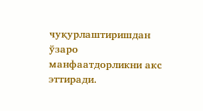чуқурлаштиришдан ўзаро манфаатдорликни акс эттиради.